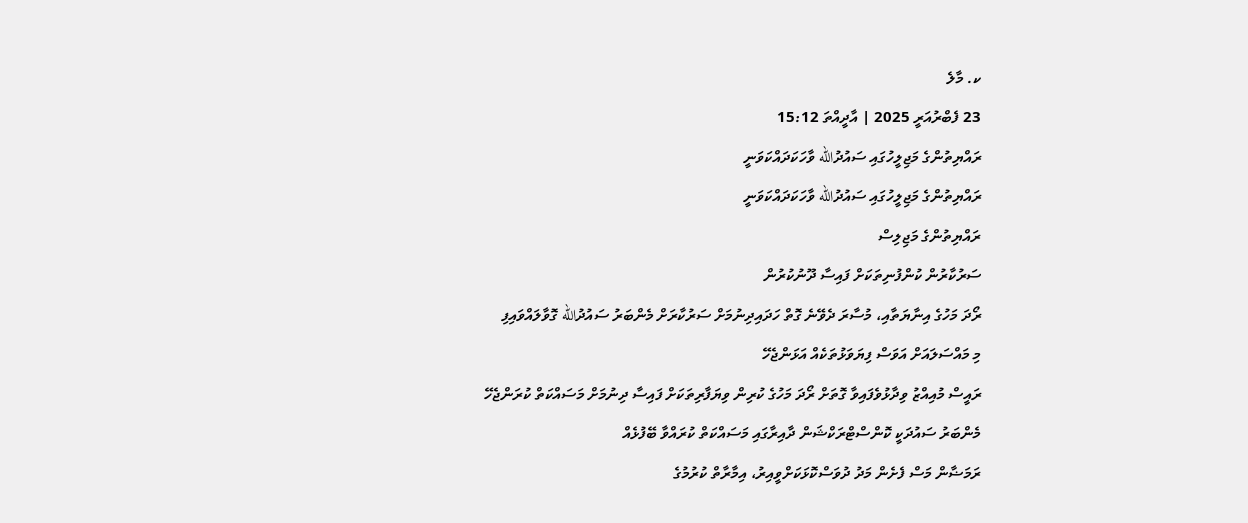ކ. މާލެ
23 ފެބްރުއަރީ 2025 | އާދީއްތަ 15:12
ރައްޔިތުންގެ މަޖިލީހުގައި ސައުދުالله ވާހަކަދައްކަވަނީ
ރައްޔިތުންގެ މަޖިލީހުގައި ސައުދުالله ވާހަކަދައްކަވަނީ
ރައްޔިތުންގެ މަޖިލިސް
ސަރުކާރުން ކުންފުނިތަކަށް ފައިސާ ދޫނުކުރުން
ރޯދަ މަހުގެ އިނާޔަތާއި، މުސާރަ ދެވޭނެ ގޮތް ހަދައިދިނުމަށް ސަރުކާރަށް މެންބަރު ސައުދުالله ގޮވާލައްވައިފި
މި މައްސަލައަށް އަވަސް ފިޔަވަޅުތަކެއް އަޅަންޖެހޭ
ރައީސް މުއިއްޒު ވިދާޅުވެފައިވާ ގޮތަށް ރޯދަ މަހުގެ ކުރިން ވިޔަފާރިތަކަށް ފައިސާ ދިނުމަށް މަސައްކަތް ކުރަންޖެހޭ
މެންބަރު ސައުދަކީ ކޮންސްޓްރަކްޝަން ދާއިރާގައި މަސައްކަތް ކުރައްވާ ބޭފުޅެއް
ރަމަޟާން މަސް ފެށެން މަދު ދުވަސްކޮޅަކަށްވީއިރު، އިމާރާތް ކުރުމުގެ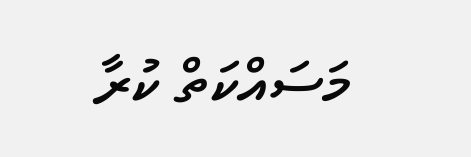މަސައްކަތް ކުރާ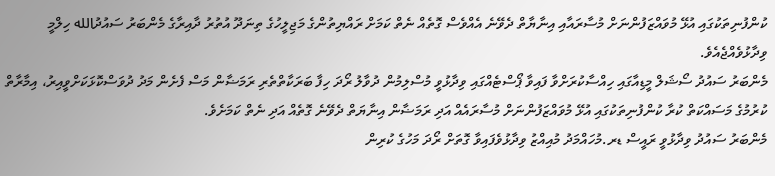ކުންފުނިތަކުގައި އުޅޭ މުވައްޒަފުންނަށް މުސާރައާއި އިނާޔާތް ދެވޭނެ އެއްވެސް ގޮތެއް ނެތް ކަމަށް ރައްޔިތުންގެ މަޖިލީހުގެ ތިނަދޫ އުތުރު ދާއިރާގެ މެންބަރު ސައުދުالله ހިލްމީ ވިދާޅުވެއްޖެއެވެ.
މެންބަރު ސައުދު ސޯޝަލް މީޑިއާގައި ހިއްސާކުރަށްވާ ފައިވާ ޕޯސްޓެއްގައި ވިދާޅުވީ މުސްލިމުން ދުވާލު ރޯދަ ހިފާ ބަރަކާތްތެރި ރަމަޟާން މަސް ފެށެން މަދު ދުވަސްކޮޅަކަށްވީއިރު، އިމާރާތް ކުރުމުގެ މަސައްކަތް ކުރާ ކުންފުނިތަކުގައި އުޅޭ މުވައްޒަފުންނަށް މުސާރައެއް އަދި ރަމަޟާން އިނާޔަތް ދެވޭނެ ގޮތެއް އަދި ނެތް ކަމަށެވެ.
މެންބަރު ސައުދު ވިދާޅުވީ ރައީސް ޑރ.މުހައްމަދު މުއިއްޒު ވިދާޅުވެފައިވާ ގޮތަށް ރޯދަ މަހުގެ ކުރިން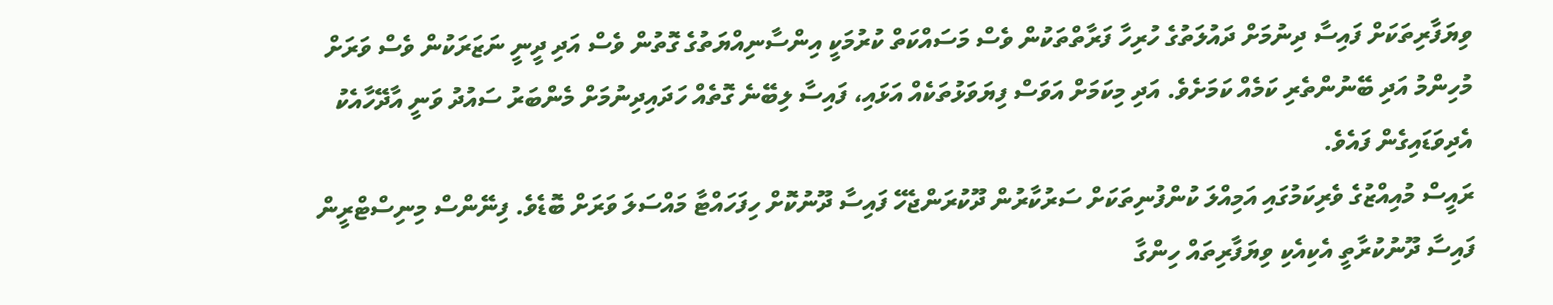ވިޔަފާރިތަކަށް ފައިސާ ދިނުމަށް ދައުލަތުގެ ހުރިހާ ފަރާތްތަކުން ވެސް މަސައްކަތް ކުރުމަކީ އިންސާނިއްޔަތުގެ ގޮތުން ވެސް އަދި ދީނީ ނަޒަރަކުން ވެސް ވަރަށް މުހިންމު އަދި ބޭނުންތެރި ކަމެއް ކަމަށެވެ. އަދި މިކަމަށް އަވަސް ފިޔަވަޅުތަކެއް އަޅައި، ފައިސާ ލިބޭނެ ގޮތެއް ހަދައިދިނުމަށް މެންބަރު ސައުދު ވަނީ އާދޭހާއެކު އެދިވަޑައިގެން ފައެވެ.
ރައީސް މުއިއްޒުގެ ވެރިކަމުގައި އަމިއްލަ ކުންފުނިތަކަށް ސަރުކާރުން ދޫކުރަންޖެހޭ ފައިސާ ދޫނުކޮށް ހިފަހައްޓާ މައްސަލަ ވަރަށް ބޮޑެވެ. ފިނޭންސް މިނިސްޓްރީން ފައިސާ ދޫނުކުރާތީ އެކިއެކި ވިޔަފާރިތައް ހިންގާ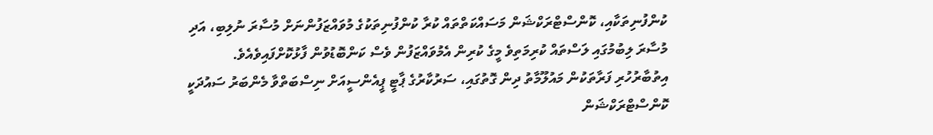ކުންފުނިތަކާއި، ކޮންސްޓްރަކްޝަން މަސައްކަތްތައް ކުރާ ކުންފުނިތަކުގެ މުވައްޒަފުންނަށް މުސާރަ ނުލިބި، އަދި މުސާރަ ލިބުމުގައި ލަސްތައް ކުރިމަތިވެ މީގެ ކުރިން އެމުވައްޒަފުން ވެސް ކަންބޮޑުވުން ފާޅުކޮށްފައިވެއެވެ.
އިތުބާރުހުރި ފަރާތަކުން މައުލޫމާތު ދިން ގޮތުގައި، ސަރުކާރުގެ ޕާޓީ ޕީއެންސީއަށް ނިސްބަތްވާ މެންބަރު ސައުދަކީ ކޮންސްޓްރަކްޝަން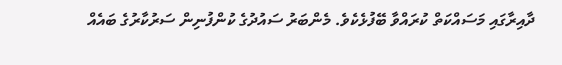ދާއިރާގައި މަސައްކަތް ކުރައްވާ ބޭފުޅެކެވެ. މެންބަރު ސައުދުގެ ކުންފުނިން ސަރުކާރުގެ ބައެއް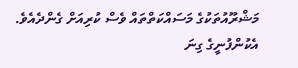މަޝްރޫއުތަކުގެ މަސައްކަތްތައް ވެސް ކުރިއަށް ގެންދެއެވެ. އެކުންފުނީގެ ގިނަ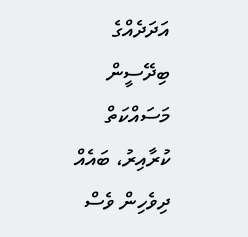އަދަދެއްގެ ބިދޭސީން މަސައްކަތް ކުރާއިރު، ބައެއް ދިވެހިން ވެސް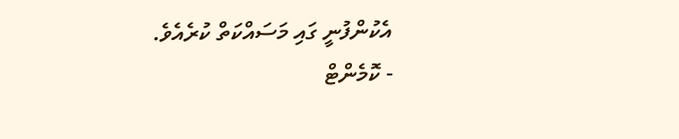އެކުންފުނީ ގައި މަސައްކަތް ކުރެއެވެ.
- ކޮމެންޓް